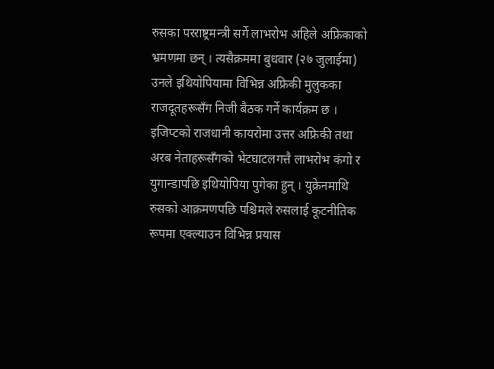रुसका परराष्ट्रमन्त्री सर्गे लाभरोभ अहिले अफ्रिकाको भ्रमणमा छन् । त्यसैक्रममा बुधवार (२७ जुलाईमा) उनले इथियोपियामा विभिन्न अफ्रिकी मुलुकका राजदूतहरूसँग निजी बैठक गर्ने कार्यक्रम छ ।
इजिप्टको राजधानी कायरोमा उत्तर अफ्रिकी तथा अरब नेताहरूसँगको भेटघाटलगत्तै लाभरोभ कंगो र युगान्डापछि इथियोपिया पुगेका हुन् । युक्रेनमाथि रुसको आक्रमणपछि पश्चिमले रुसलाई कूटनीतिक रूपमा एक्ल्याउन विभिन्न प्रयास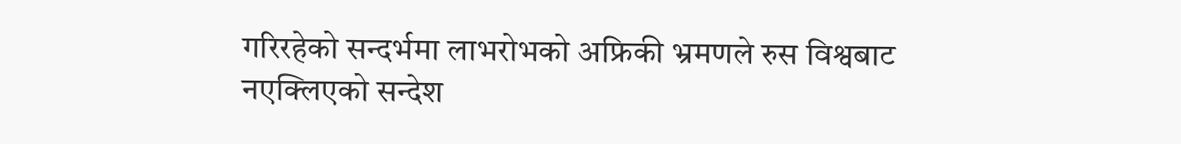गरिरहेको सन्दर्भमा लाभरोभको अफ्रिकी भ्रमणले रुस विश्वबाट नएक्लिएको सन्देश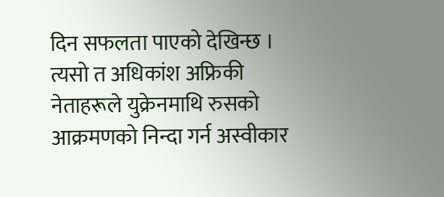दिन सफलता पाएको देखिन्छ ।
त्यसो त अधिकांश अफ्रिकी नेताहरूले युक्रेनमाथि रुसको आक्रमणको निन्दा गर्न अस्वीकार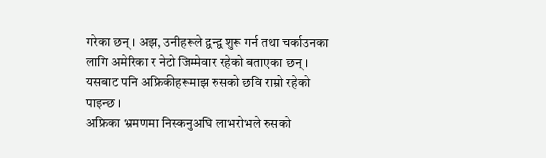गरेका छन् । अझ, उनीहरूले द्वन्द्व शुरू गर्न तथा चर्काउनका लागि अमेरिका र नेटो जिम्मेवार रहेको बताएका छन् । यसबाट पनि अफ्रिकीहरूमाझ रुसको छवि राम्रो रहेको पाइन्छ ।
अफ्रिका भ्रमणमा निस्कनुअघि लाभरोभले रुसको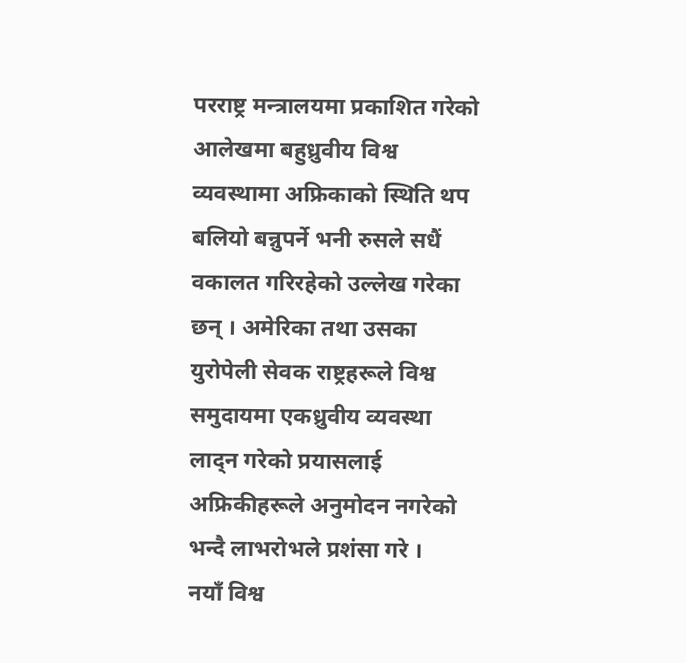परराष्ट्र मन्त्रालयमा प्रकाशित गरेको आलेखमा बहुध्रुवीय विश्व व्यवस्थामा अफ्रिकाको स्थिति थप बलियो बन्नुपर्ने भनी रुसले सधैं वकालत गरिरहेको उल्लेख गरेका छन् । अमेरिका तथा उसका युरोपेली सेवक राष्ट्रहरूले विश्व समुदायमा एकध्रुवीय व्यवस्था लाद्न गरेको प्रयासलाई अफ्रिकीहरूले अनुमोदन नगरेको भन्दै लाभरोभले प्रशंसा गरे ।
नयाँ विश्व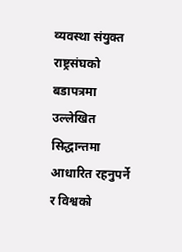व्यवस्था संयुक्त राष्ट्रसंघको बडापत्रमा उल्लेखित सिद्धान्तमा आधारित रहनुपर्ने र विश्वको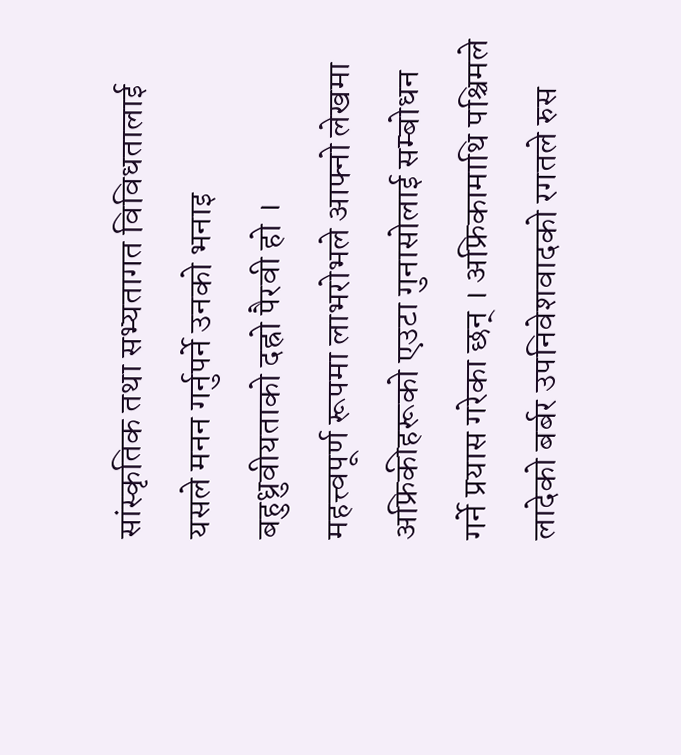सांस्कृतिक तथा सभ्यतागत विविधतालाई यसले मनन गर्नुपर्ने उनको भनाइ बहुध्रुवीयताको दह्रो पैरवी हो ।
महत्त्वपूर्ण रूपमा लाभरोभले आफ्नो लेखमा अफ्रिकीहरूको एउटा गुनासोलाई सम्बोधन गर्ने प्रयास गरेका छन् । अफ्रिकामाथि पश्चिमले लादेको बर्बर उपनिवेशवादको रगतले रुस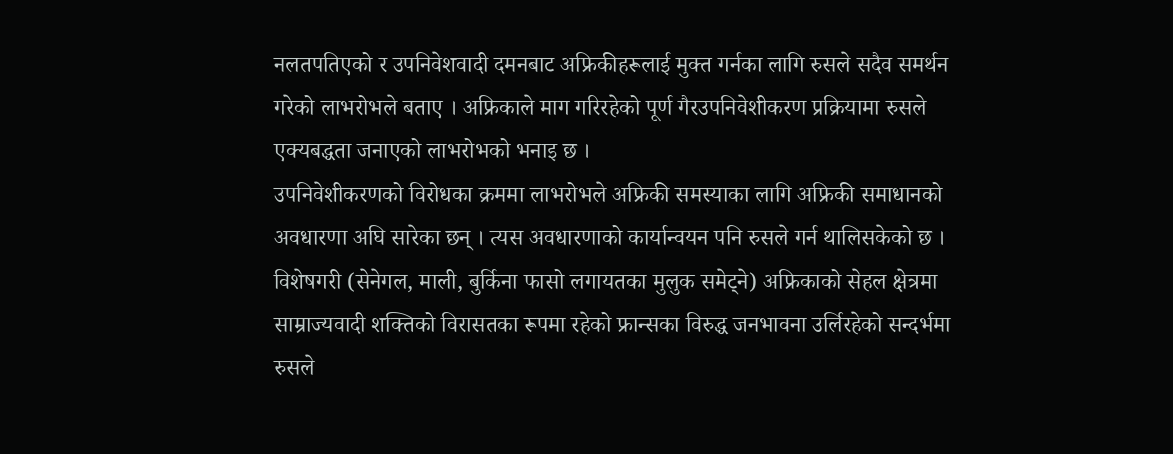नलतपतिएको र उपनिवेशवादी दमनबाट अफ्रिकीहरूलाई मुक्त गर्नका लागि रुसले सदैव समर्थन गरेको लाभरोभले बताए । अफ्रिकाले माग गरिरहेको पूर्ण गैरउपनिवेशीकरण प्रक्रियामा रुसले एक्यबद्धता जनाएको लाभरोभको भनाइ छ ।
उपनिवेशीकरणको विरोधका क्रममा लाभरोभले अफ्रिकी समस्याका लागि अफ्रिकी समाधानको अवधारणा अघि सारेका छन् । त्यस अवधारणाको कार्यान्वयन पनि रुसले गर्न थालिसकेको छ ।
विशेषगरी (सेनेगल, माली, बुर्किना फासो लगायतका मुलुक समेट्ने) अफ्रिकाको सेहल क्षेत्रमा साम्राज्यवादी शक्तिको विरासतका रूपमा रहेको फ्रान्सका विरुद्ध जनभावना उर्लिरहेको सन्दर्भमा रुसले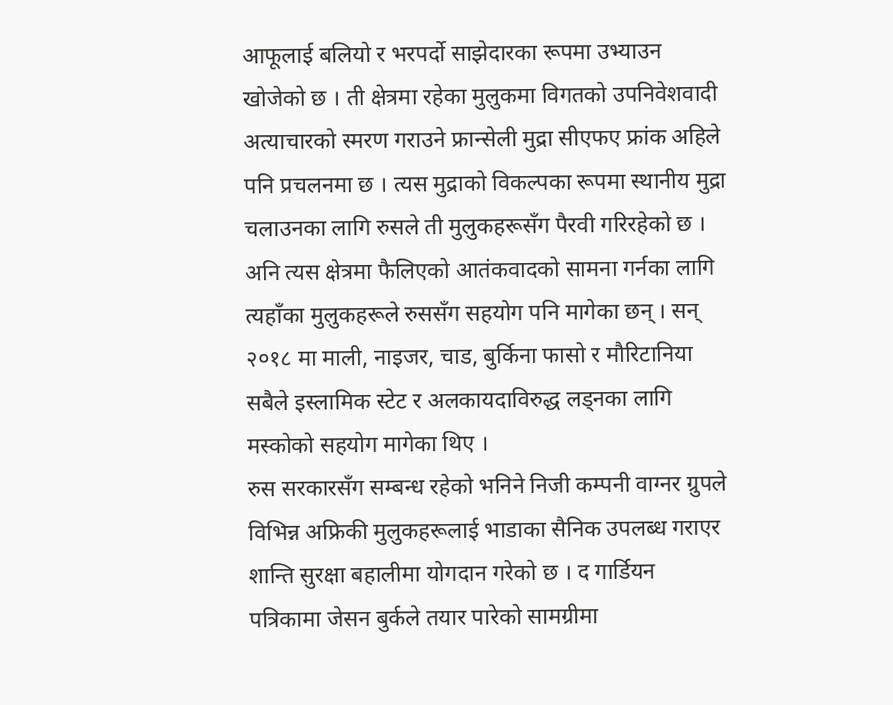आफूलाई बलियो र भरपर्दो साझेदारका रूपमा उभ्याउन खोजेको छ । ती क्षेत्रमा रहेका मुलुकमा विगतको उपनिवेशवादी अत्याचारको स्मरण गराउने फ्रान्सेली मुद्रा सीएफए फ्रांक अहिले पनि प्रचलनमा छ । त्यस मुद्राको विकल्पका रूपमा स्थानीय मुद्रा चलाउनका लागि रुसले ती मुलुकहरूसँग पैरवी गरिरहेको छ ।
अनि त्यस क्षेत्रमा फैलिएको आतंकवादको सामना गर्नका लागि त्यहाँका मुलुकहरूले रुससँग सहयोग पनि मागेका छन् । सन् २०१८ मा माली, नाइजर, चाड, बुर्किना फासो र मौरिटानिया सबैले इस्लामिक स्टेट र अलकायदाविरुद्ध लड्नका लागि मस्कोको सहयोग मागेका थिए ।
रुस सरकारसँग सम्बन्ध रहेको भनिने निजी कम्पनी वाग्नर ग्रुपले विभिन्न अफ्रिकी मुलुकहरूलाई भाडाका सैनिक उपलब्ध गराएर शान्ति सुरक्षा बहालीमा योगदान गरेको छ । द गार्डियन पत्रिकामा जेसन बुर्कले तयार पारेको सामग्रीमा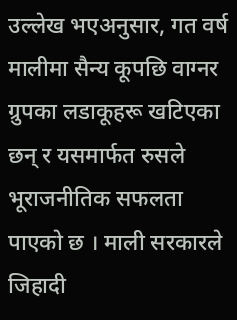उल्लेख भएअनुसार, गत वर्ष मालीमा सैन्य कूपछि वाग्नर ग्रुपका लडाकूहरू खटिएका छन् र यसमार्फत रुसले भूराजनीतिक सफलता पाएको छ । माली सरकारले जिहादी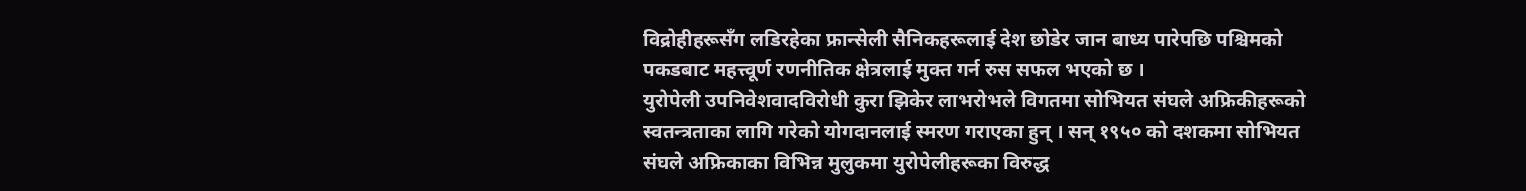विद्रोहीहरूसँग लडिरहेका फ्रान्सेली सैनिकहरूलाई देश छोडेर जान बाध्य पारेपछि पश्चिमको पकडबाट महत्त्वूर्ण रणनीतिक क्षेत्रलाई मुक्त गर्न रुस सफल भएको छ ।
युरोपेली उपनिवेशवादविरोधी कुरा झिकेर लाभरोभले विगतमा सोभियत संघले अफ्रिकीहरूको स्वतन्त्रताका लागि गरेको योगदानलाई स्मरण गराएका हुन् । सन् १९५० को दशकमा सोभियत संघले अफ्रिकाका विभिन्न मुलुकमा युरोपेलीहरूका विरुद्ध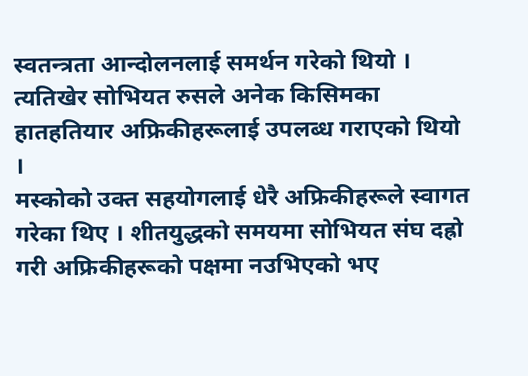स्वतन्त्रता आन्दोलनलाई समर्थन गरेको थियो । त्यतिखेर सोभियत रुसले अनेक किसिमका हातहतियार अफ्रिकीहरूलाई उपलब्ध गराएको थियो ।
मस्कोको उक्त सहयोगलाई धेरै अफ्रिकीहरूले स्वागत गरेका थिए । शीतयुद्धको समयमा सोभियत संघ दह्रो गरी अफ्रिकीहरूको पक्षमा नउभिएको भए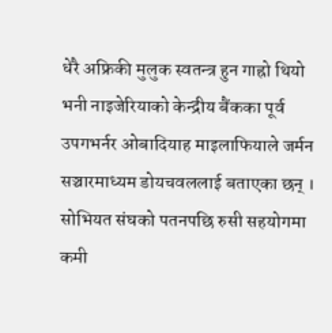धेरै अफ्रिकी मुलुक स्वतन्त्र हुन गाह्रो थियो भनी नाइजेरियाको केन्द्रीय बैंकका पूर्व उपगभर्नर ओबादियाह माइलाफियाले जर्मन सञ्चारमाध्यम डोयचवललाई बताएका छन् ।
सोभियत संघको पतनपछि रुसी सहयोगमा कमी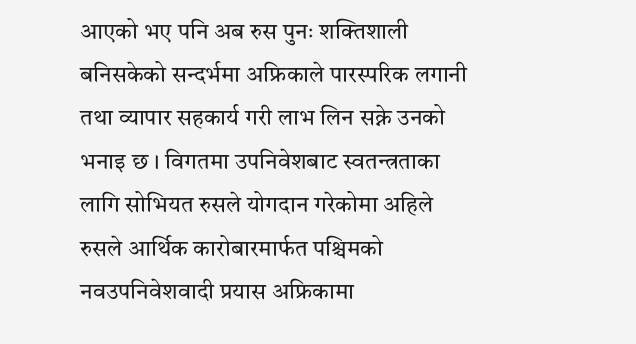आएको भए पनि अब रुस पुनः शक्तिशाली बनिसकेको सन्दर्भमा अफ्रिकाले पारस्परिक लगानी तथा व्यापार सहकार्य गरी लाभ लिन सक्ने उनको भनाइ छ । विगतमा उपनिवेशबाट स्वतन्त्रताका लागि सोभियत रुसले योगदान गरेकोमा अहिले रुसले आर्थिक कारोबारमार्फत पश्चिमको नवउपनिवेशवादी प्रयास अफ्रिकामा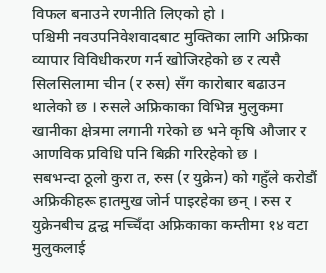विफल बनाउने रणनीति लिएको हो ।
पश्चिमी नवउपनिवेशवादबाट मुक्तिका लागि अफ्रिका व्यापार विविधीकरण गर्न खोजिरहेको छ र त्यसै सिलसिलामा चीन (र रुस) सँग कारोबार बढाउन थालेको छ । रुसले अफ्रिकाका विभिन्न मुलुकमा खानीका क्षेत्रमा लगानी गरेको छ भने कृषि औजार र आणविक प्रविधि पनि बिक्री गरिरहेको छ ।
सबभन्दा ठूलो कुरा त, रुस (र युक्रेन) को गहुँले करोडौं अफ्रिकीहरू हातमुख जोर्न पाइरहेका छन् । रुस र युक्रेनबीच द्वन्द्व मच्चिँदा अफ्रिकाका कम्तीमा १४ वटा मुलुकलाई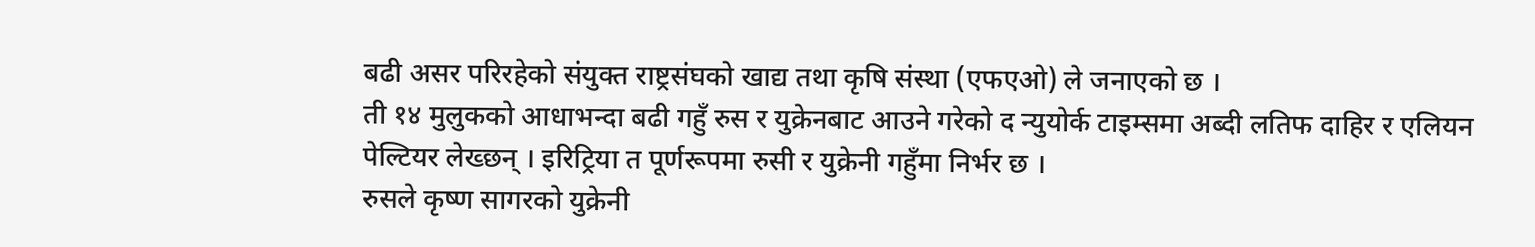बढी असर परिरहेको संयुक्त राष्ट्रसंघको खाद्य तथा कृषि संस्था (एफएओ) ले जनाएको छ ।
ती १४ मुलुकको आधाभन्दा बढी गहुँ रुस र युक्रेनबाट आउने गरेको द न्युयोर्क टाइम्समा अब्दी लतिफ दाहिर र एलियन पेल्टियर लेख्छन् । इरिट्रिया त पूर्णरूपमा रुसी र युक्रेनी गहुँमा निर्भर छ ।
रुसले कृष्ण सागरको युक्रेनी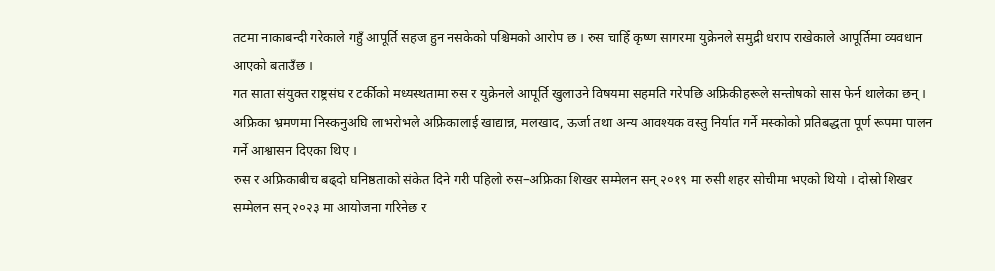तटमा नाकाबन्दी गरेकाले गहुँ आपूर्ति सहज हुन नसकेको पश्चिमको आरोप छ । रुस चाहिँ कृष्ण सागरमा युक्रेनले समुद्री धराप राखेकाले आपूर्तिमा व्यवधान आएको बताउँछ ।
गत साता संयुक्त राष्ट्रसंघ र टर्कीको मध्यस्थतामा रुस र युक्रेनले आपूर्ति खुलाउने विषयमा सहमति गरेपछि अफ्रिकीहरूले सन्तोषको सास फेर्न थालेका छन् । अफ्रिका भ्रमणमा निस्कनुअघि लाभरोभले अफ्रिकालाई खाद्यान्न, मलखाद, ऊर्जा तथा अन्य आवश्यक वस्तु निर्यात गर्ने मस्कोको प्रतिबद्धता पूर्ण रूपमा पालन गर्ने आश्वासन दिएका थिए ।
रुस र अफ्रिकाबीच बढ्दो घनिष्ठताको संकेत दिने गरी पहिलो रुस–अफ्रिका शिखर सम्मेलन सन् २०१९ मा रुसी शहर सोचीमा भएको थियो । दोस्रो शिखर सम्मेलन सन् २०२३ मा आयोजना गरिनेछ र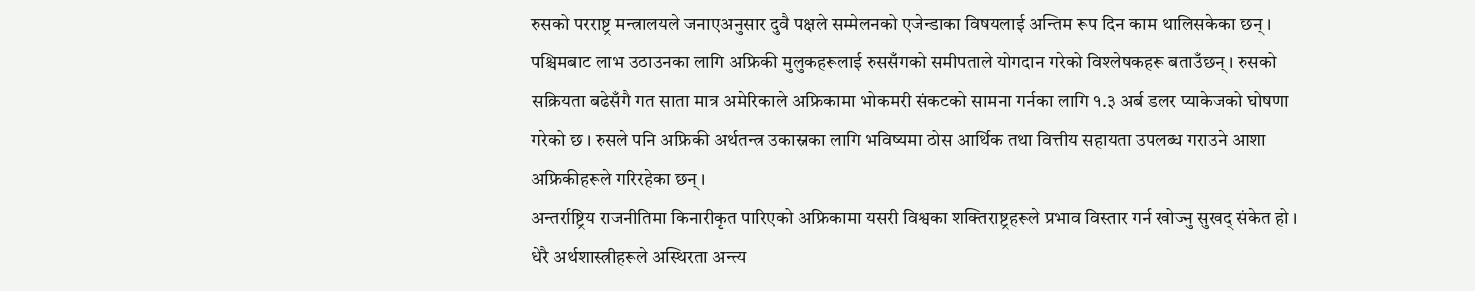रुसको परराष्ट्र मन्त्रालयले जनाएअनुसार दुवै पक्षले सम्मेलनको एजेन्डाका विषयलाई अन्तिम रूप दिन काम थालिसकेका छन् ।
पश्चिमबाट लाभ उठाउनका लागि अफ्रिकी मुलुकहरूलाई रुससँगको समीपताले योगदान गरेको विश्लेषकहरू बताउँछन् । रुसको सक्रियता बढेसँगै गत साता मात्र अमेरिकाले अफ्रिकामा भोकमरी संकटको सामना गर्नका लागि १.३ अर्ब डलर प्याकेजको घोषणा गरेको छ । रुसले पनि अफ्रिकी अर्थतन्त्र उकास्नका लागि भविष्यमा ठोस आर्थिक तथा वित्तीय सहायता उपलब्ध गराउने आशा अफ्रिकीहरूले गरिरहेका छन् ।
अन्तर्राष्ट्रिय राजनीतिमा किनारीकृत पारिएको अफ्रिकामा यसरी विश्वका शक्तिराष्ट्रहरूले प्रभाव विस्तार गर्न खोज्नु सुखद् संकेत हो । धेरै अर्थशास्त्रीहरूले अस्थिरता अन्त्य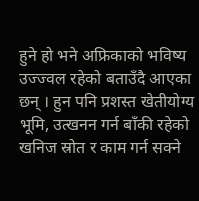हुने हो भने अफ्रिकाको भविष्य उज्ज्वल रहेको बताउँदै आएका छन् । हुन पनि प्रशस्त खेतीयोग्य भूमि, उत्खनन गर्न बाँकी रहेको खनिज स्रोत र काम गर्न सक्ने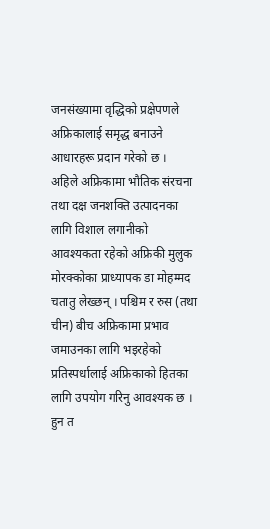जनसंख्यामा वृद्धिको प्रक्षेपणले अफ्रिकालाई समृद्ध बनाउने आधारहरू प्रदान गरेको छ ।
अहिले अफ्रिकामा भौतिक संरचना तथा दक्ष जनशक्ति उत्पादनका लागि विशाल लगानीको आवश्यकता रहेको अफ्रिकी मुलुक मोरक्कोका प्राध्यापक डा मोहम्मद चतातु लेख्छन् । पश्चिम र रुस (तथा चीन) बीच अफ्रिकामा प्रभाव जमाउनका लागि भइरहेको प्रतिस्पर्धालाई अफ्रिकाको हितका लागि उपयोग गरिनु आवश्यक छ ।
हुन त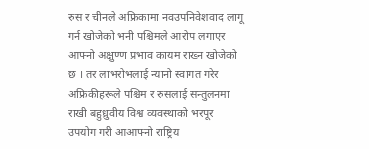रुस र चीनले अफ्रिकामा नवउपनिवेशवाद लागू गर्न खोजेको भनी पश्चिमले आरोप लगाएर आफ्नो अक्षुण्ण प्रभाव कायम राख्न खोजेको छ । तर लाभरोभलाई न्यानो स्वागत गरेर अफ्रिकीहरूले पश्चिम र रुसलाई सन्तुलनमा राखी बहुध्रुवीय विश्व व्यवस्थाको भरपूर उपयोग गरी आआफ्नो राष्ट्रिय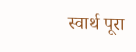स्वार्थ पूरा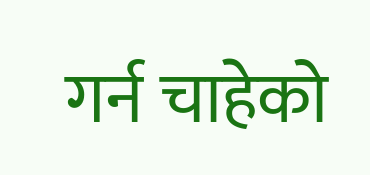गर्न चाहेको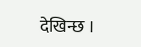देखिन्छ ।